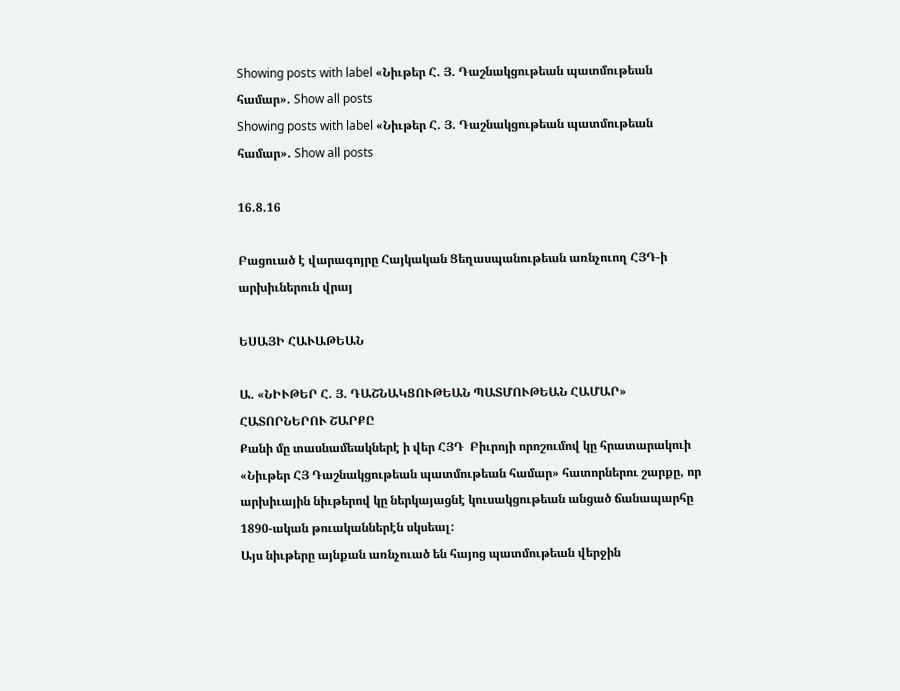Showing posts with label «Նիւթեր Հ. Յ. Դաշնակցութեան պատմութեան համար». Show all posts
Showing posts with label «Նիւթեր Հ. Յ. Դաշնակցութեան պատմութեան համար». Show all posts

16.8.16

Բացուած է վարագոյրը Հայկական Ցեղասպանութեան առնչուող ՀՅԴ-ի արխիւներուն վրայ

ԵՍԱՅԻ ՀԱՒԱԹԵԱՆ

Ա. «ՆԻՒԹԵՐ Հ. Յ. ԴԱՇՆԱԿՑՈՒԹԵԱՆ ՊԱՏՄՈՒԹԵԱՆ ՀԱՄԱՐ» ՀԱՏՈՐՆԵՐՈՒ ՇԱՐՔԸ
Քանի մը տասնամեակներէ ի վեր ՀՅԴ  Բիւրոյի որոշումով կը հրատարակուի «Նիւթեր ՀՅ Դաշնակցութեան պատմութեան համար» հատորներու շարքը, որ արխիւային նիւթերով կը ներկայացնէ կուսակցութեան անցած ճանապարհը 1890-ական թուականներէն սկսեալ:
Այս նիւթերը այնքան առնչուած են հայոց պատմութեան վերջին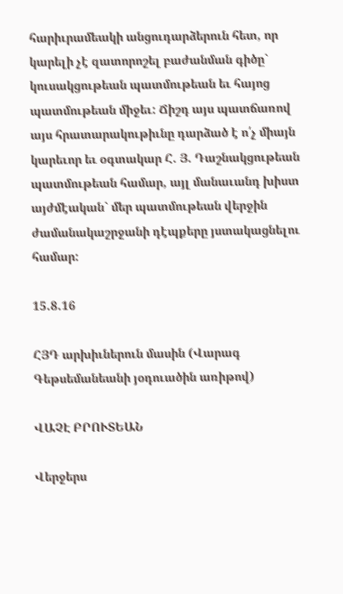հարիւրամեակի անցուդարձերուն հետ, որ կարելի չէ զատորոշել բաժանման գիծը` կուսակցութեան պատմութեան եւ հայոց պատմութեան միջեւ: Ճիշդ այս պատճառով այս հրատարակութիւնը դարձած է ո՛չ միայն կարեւոր եւ օգտակար Հ. Յ. Դաշնակցութեան պատմութեան համար, այլ մանաւանդ խիստ այժմէական` մեր պատմութեան վերջին ժամանակաշրջանի դէպքերը յստակացնելու համար:

15.8.16

ՀՅԴ արխիւներուն մասին (Վարագ Գեթսեմանեանի յօդուածին առիթով)

ՎԱՉԷ ԲՐՈՒՏԵԱՆ

Վերջերս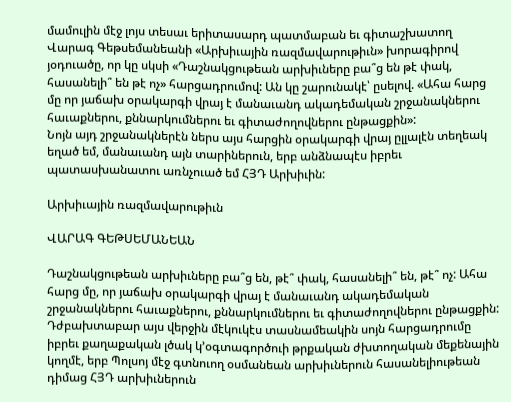մամուլին մէջ լոյս տեսաւ երիտասարդ պատմաբան եւ գիտաշխատող Վարագ Գեթսեմանեանի «Արխիւային ռազմավարութիւն» խորագիրով յօդուածը, որ կը սկսի «Դաշնակցութեան արխիւները բա՞ց են թէ փակ, հասանելի՞ են թէ ոչ» հարցադրումով: Ան կը շարունակէ՝ ըսելով. «Ահա հարց մը որ յաճախ օրակարգի վրայ է մանաւանդ ակադեմական շրջանակներու հաւաքներու, քննարկումներու եւ գիտաժողովներու ընթացքին»:
Նոյն այդ շրջանակներէն ներս այս հարցին օրակարգի վրայ ըլլալէն տեղեակ եղած եմ, մանաւանդ այն տարիներուն, երբ անձնապէս իբրեւ պատասխանատու առնչուած եմ ՀՅԴ Արխիւին:

Արխիւային ռազմավարութիւն

ՎԱՐԱԳ ԳԵԹՍԵՄԱՆԵԱՆ

Դաշնակցութեան արխիւները բա՞ց են, թէ՞ փակ, հասանելի՞ են, թէ՞ ոչ: Ահա հարց մը, որ յաճախ օրակարգի վրայ է մանաւանդ ակադեմական շրջանակներու հաւաքներու, քննարկումներու եւ գիտաժողովներու ընթացքին: Դժբախտաբար այս վերջին մէկուկէս տասնամեակին սոյն հարցադրումը իբրեւ քաղաքական լծակ կ’օգտագործուի թրքական ժխտողական մեքենային կողմէ, երբ Պոլսոյ մէջ գտնուող օսմանեան արխիւներուն հասանելիութեան դիմաց ՀՅԴ արխիւներուն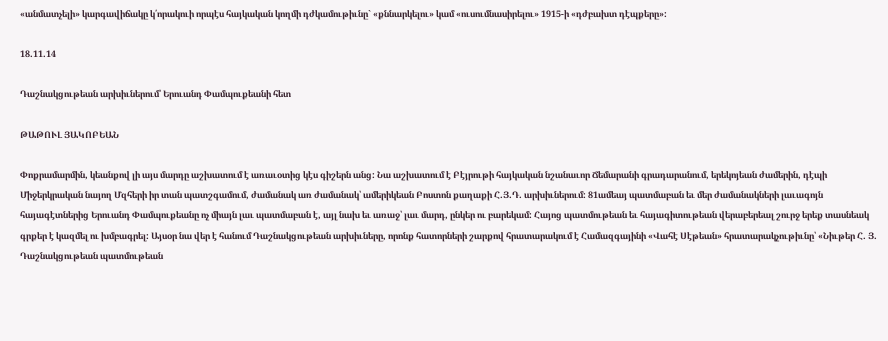«անմատչելի» կարգավիճակը կ՛որակուի որպէս հայկական կողմի դժկամութիւնը` «քննարկելու» կամ «ուսումնասիրելու» 1915-ի «դժբախտ դէպքերը»:

18.11.14

Դաշնակցութեան արխիւներում՝ Երուանդ Փամպուքեանի հետ

ԹԱԹՈՒԼ ՅԱԿՈԲԵԱՆ

Փոքրամարմին, կեանքով լի այս մարդը աշխատում է առաւօտից կէս գիշերն անց: Նա աշխատում է Բէյրութի հայկական նշանաւոր Ճեմարանի գրադարանում, երեկոյեան ժամերին, դէպի Միջերկրական նայող Մզհերի իր տան պատշգամում, ժամանակ առ ժամանակ՝ ամերիկեան Բոստոն քաղաքի Հ.Յ.Դ. արխիւներում: 81ամեայ պատմաբան եւ մեր ժամանակների լաւագոյն հայագէտներից Երուանդ Փամպուքեանը ոչ միայն լաւ պատմաբան է, այլ նախ եւ առաջ՝ լաւ մարդ, ընկեր ու բարեկամ: Հայոց պատմութեան եւ հայագիտութեան վերաբերեալ շուրջ երեք տասնեակ գրքեր է կազմել ու խմբագրել: Այսօր նա վեր է հանում Դաշնակցութեան արխիւները, որոնք հատորների շարքով հրատարակում է Համազգայինի «Վահէ Սէթեան» հրատարակչութիւնը՝ «Նիւթեր Հ. Յ.  Դաշնակցութեան պատմութեան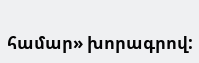համար» խորագրով: